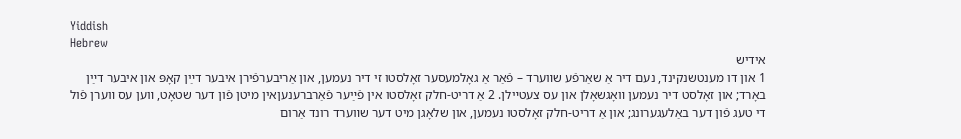Yiddish
Hebrew
אידיש
1 און דו מענטשנקינד, נעם דיר אַ שאַרפֿע שװערד – פֿאַר אַ גאָלמעסער זאָלסטו זי דיר נעמען, און אַריבערפֿירן איבער דײַן קאָפּ און איבער דײַן באָרד; און זאָלסט דיר נעמען װאָגשאָלן און עס צעטײלן. 2 אַ דריט-חלק זאָלסטו אין פֿײַער פֿאַרברענעןאין מיטן פֿון דער שטאָט, װען עס װערן פֿול די טעג פֿון דער באַלעגערונג; און אַ דריט-חלק זאָלסטו נעמען, און שלאָגן מיט דער שװערד רונד אַרום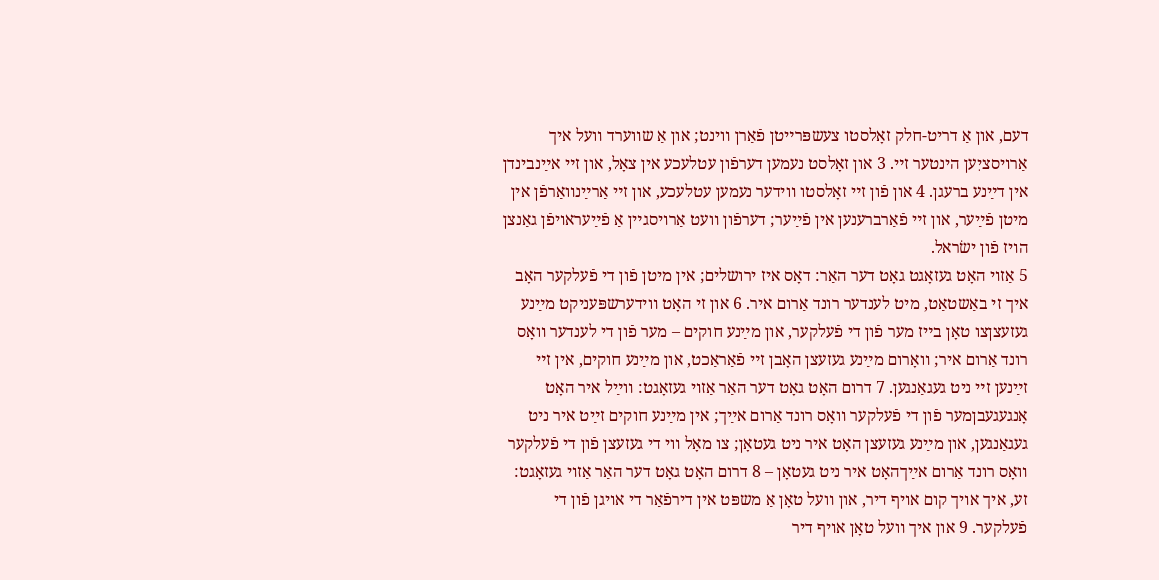דעם, און אַ דריט-חלק זאָלסטו צעשפּרײטן פֿאַרן װינט; און אַ שװערד װעל איך אַרױסציִען הינטער זײ. 3 און זאָלסט נעמען דערפֿון עטלעכע אין צאָל, און זײ אײַנבינדן אין דײַנע ברעגן. 4 און פֿון זײ זאָלסטו װידער נעמען עטלעכע, און זײ אַרײַנװאַרפֿן אין מיטן פֿײַער, און זײ פֿאַרברענען אין פֿײַער; דערפֿון װעט אַרױסגײן אַ פֿײַעראױפֿן גאַנצן הױז פֿון ישׂראל.
5 אַזױ האָט געזאָגט גאָט דער האַר: דאָס איז ירושלים; אין מיטן פֿון די פֿעלקער האָב איך זי באַשטאַט, מיט לענדער רונד אַרום איר. 6 און זי האָט װידערשפּעניקט מײַנע געזעצןצו טאָן בײז מער פֿון די פֿעלקער, און מײַנע חוקים – מער פֿון די לענדער װאָס רונד אַרום איר; װאָרום מײַנע געזעצן האָבן זײ פֿאַראַכט, און מײַנע חוקים, אין זײ זײַנען זײ ניט געגאַנגען. 7 דרום האָט גאָט דער האַר אַזױ געזאָגט: װײַל איר האָט אָנגעגעבןמער פֿון די פֿעלקער װאָס רונד אַרום אײַך; אין מײַנע חוקים זײַט איר ניט געגאַנגען, און מײַנע געזעצן האָט איר ניט געטאָן; צו מאָל װי די געזעצן פֿון די פֿעלקער װאָס רונד אַרום אײַךהאָט איר ניט געטאָן – 8 דרום האָט גאָט דער האַר אַזױ געזאָגט: זע, איך אױך קום אױף דיר, און װעל טאָן אַ משפּט אין דירפֿאַר די אױגן פֿון די פֿעלקער. 9 און איך װעל טאָן אױף דיר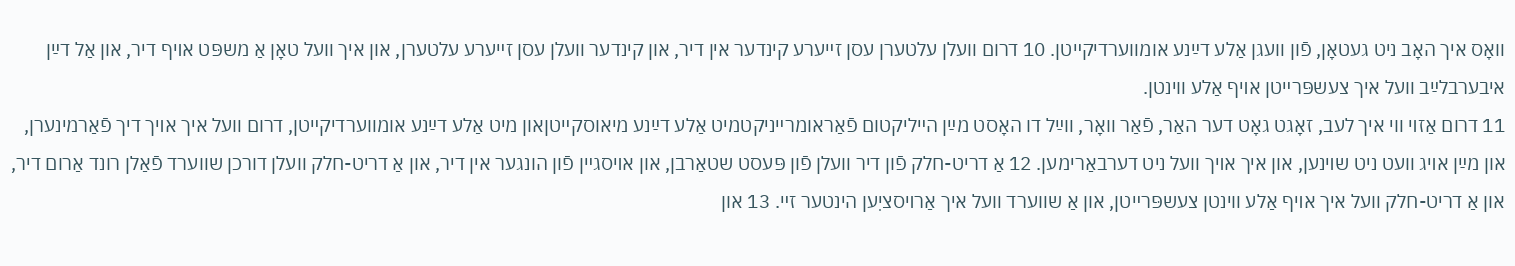װאָס איך האָב ניט געטאָן, פֿון װעגן אַלע דײַנע אומװערדיקײטן. 10 דרום װעלן עלטערן עסן זײערע קינדער אין דיר, און קינדער װעלן עסן זײערע עלטערן, און איך װעל טאָן אַ משפּט אױף דיר, און אַל דײַן איבערבלײַב װעל איך צעשפּרײטן אױף אַלע װינטן.
11 דרום אַזױ װי איך לעב, זאָגט גאָט דער האַר, פֿאַר װאָר, װײַל דו האָסט מײַן הײליקטום פֿאַראומרײניקטמיט אַלע דײַנע מיאוסקײטןאון מיט אַלע דײַנע אומװערדיקײטן, דרום װעל איך אױך דיך פֿאַרמינערן, און מײַן אױג װעט ניט שױנען, און איך אױך װעל ניט דערבאַרימען. 12 אַ דריט-חלק פֿון דיר װעלן פֿון פּעסט שטאַרבן, און אױסגײן פֿון הונגער אין דיר, און אַ דריט-חלק װעלן דורכן שװערד פֿאַלן רונד אַרום דיר, און אַ דריט-חלק װעל איך אױף אַלע װינטן צעשפּרײטן, און אַ שװערד װעל איך אַרױסציִען הינטער זײ. 13 און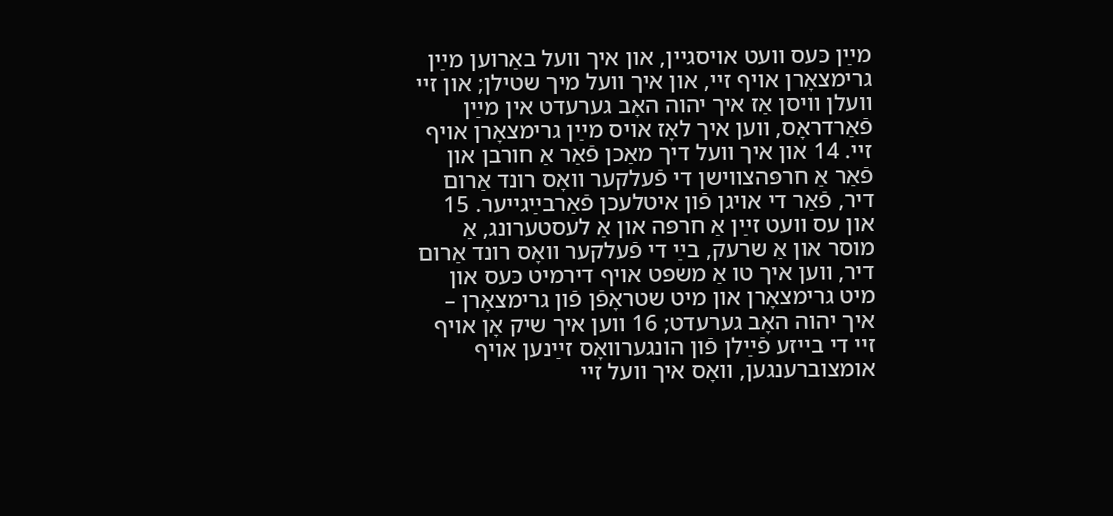מײַן כּעס װעט אױסגײן, און איך װעל באַרוען מײַן גרימצאָרן אױף זײ, און איך װעל מיך שטילן; און זײ װעלן װיסן אַז איך יהוה האָב גערעדט אין מײַן פֿאַרדראָס, װען איך לאָז אױס מײַן גרימצאָרן אױף זײ. 14 און איך װעל דיך מאַכן פֿאַר אַ חורבן און פֿאַר אַ חרפּהצװישן די פֿעלקער װאָס רונד אַרום דיר, פֿאַר די אױגן פֿון איטלעכן פֿאַרבײַגײער. 15 און עס װעט זײַן אַ חרפּה און אַ לעסטערונג, אַ מוסר און אַ שרעק, בײַ די פֿעלקער װאָס רונד אַרום דיר, װען איך טו אַ משפּט אױף דירמיט כּעס און מיט גרימצאָרן און מיט שטראָפֿן פֿון גרימצאָרן – איך יהוה האָב גערעדט; 16 װען איך שיק אָן אױף זײ די בײזע פֿײַלן פֿון הונגערװאָס זײַנען אױף אומצוברענגען, װאָס איך װעל זײ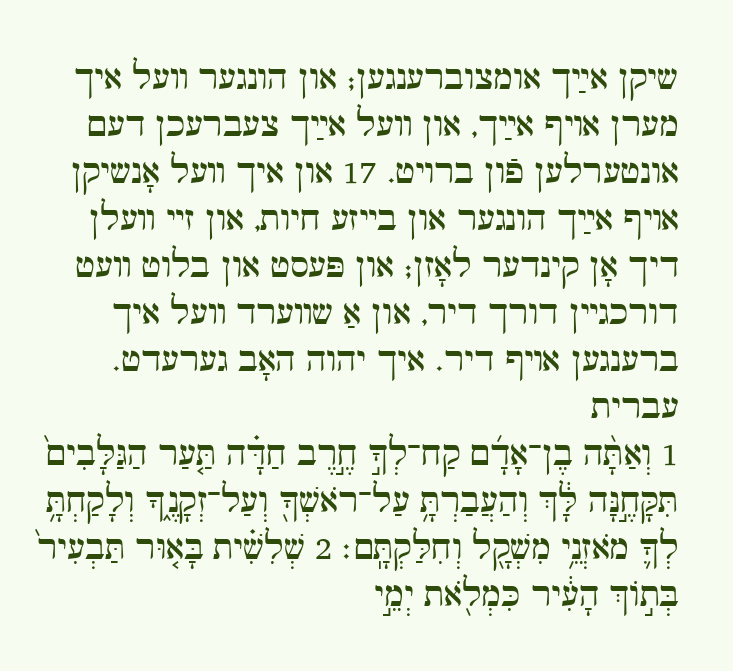שיקן אײַך אומצוברענגען; און הונגער װעל איך מערן אױף אײַך, און װעל אײַך צעברעכן דעם אונטערלען פֿון ברױט. 17 און איך װעל אָנשיקן אױף אײַך הונגער און בײזע חיות, און זײ װעלן דיך אָן קינדער לאָזן; און פּעסט און בלוט װעט דורכגײן דורך דיר, און אַ שװערד װעל איך ברענגען אױף דיר. איך יהוה האָב גערעדט.
עברית
1 וְאַתָּ֨ה בֶן־אָדָ֜ם קַח־לְךָ֣ חֶ֣רֶב חַדָּ֗ה תַּ֤עַר הַגַּלָּבִים֙ תִּקָּחֶ֣נָּה לָּ֔ךְ וְהַעֲבַרְתָּ֥ עַל־רֹאשְׁךָ֖ וְעַל־זְקָנֶ֑ךָ וְלָקַחְתָּ֥ לְךָ֛ מֹאזְנֵ֥י מִשְׁקָ֖ל וְחִלַּקְתָּֽם׃ 2 שְׁלִשִׁ֗ית בָּא֤וּר תַּבְעִיר֙ בְּת֣וֹךְ הָעִ֔יר כִּמְלֹ֖את יְמֵ֣י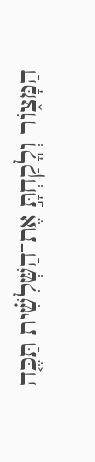הַמָּצ֑וֹר וְלֽ͏ָקַחְתָּ֣ אֶת־הַשְּׁלִשִׁ֗ית תַּכֶּ֤ה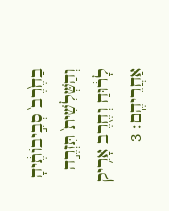בַחֶ֙רֶב֙ סְבִ֣יבוֹתֶ֔יהָ וְהַשְּׁלִשִׁית֙ תִּזְרֶ֣ה לָר֔וּחַ וְחֶ֖רֶב אָרִ֥יק אַחֲרֵיהֶֽם׃ 3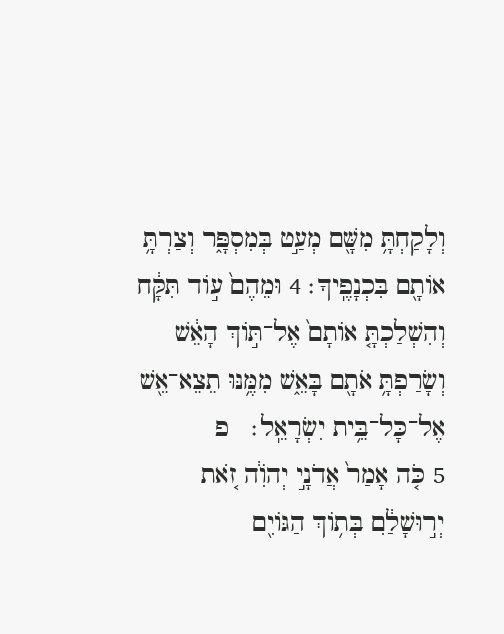וְלָקַחְתָּ֥ מִשָּׁ֖ם מְעַ֣ט בְּמִסְפָּ֑ר וְצַרְתָּ֥ אוֹתָ֖ם בִּכְנָפֶֽיךָ׃ 4 וּמֵהֶם֙ ע֣וֹד תִּקָּ֔ח וְהִשְׁלַכְתָּ֤ אוֹתָם֙ אֶל־תּ֣וֹךְ הָאֵ֔שׁ וְשָׂרַפְתָּ֥ אֹתָ֖ם בָּאֵ֑שׁ מִמֶּ֥נּוּ תֵצֵא־אֵ֖שׁ אֶל־כָּל־בֵּ֥ית יִשְׂרָאֵֽל׃   פ
5 כֹּ֤ה אָמַר֙ אֲדֹנָ֣י יְהֹוִ֔ה זֹ֚את יְר֣וּשָׁלִַ֔ם בְּת֥וֹךְ הַגּוֹיִ֖ם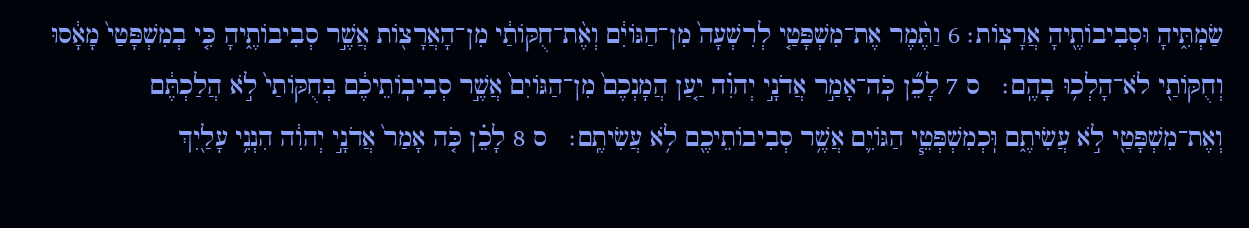שַׂמְתִּ֑יהָ וּסְבִיבוֹתֶ֖יהָ אֲרָצֽוֹת׃ 6 וַתֶּ֨מֶר אֶת־מִשְׁפָּטַ֤י לְרִשְׁעָה֙ מִן־הַגּוֹיִ֔ם וְאֶ֨ת־חֻקּוֹתַ֔י מִן־הָאֲרָצ֖וֹת אֲשֶׁ֣ר סְבִיבוֹתֶ֑יהָ כִּ֤י בְמִשְׁפָּטַי֙ מָאָ֔סוּ וְחֻקּוֹתַ֖י לֹא־הָלְכ֥וּ בָהֶֽם׃   ס 7 לָכֵ֞ן כֹּֽה־אָמַ֣ר אֲדֹנָ֣י יְהוִ֗ה יַ֤עַן הֲמָנְכֶם֙ מִן־הַגּוֹיִם֙ אֲשֶׁ֣ר סְבִיבֽוֹתֵיכֶ֔ם בְּחֻקּוֹתַי֙ לֹ֣א הֲלַכְתֶּ֔ם וְאֶת־מִשְׁפָּטַ֖י לֹ֣א עֲשִׂיתֶ֑ם וּֽכְמִשְׁפְּטֵ֧י הַגּוֹיִ֛ם אֲשֶׁ֥ר סְבִיבוֹתֵיכֶ֖ם לֹ֥א עֲשִׂיתֶֽם׃   ס 8 לָכֵ֗ן כֹּ֤ה אָמַר֙ אֲדֹנָ֣י יְהוִ֔ה הִנְנִ֥י עָלַ֖יִךְ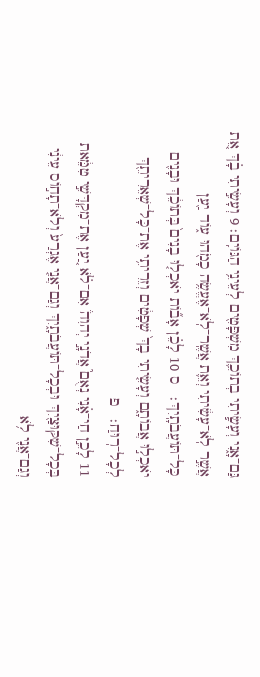גַּם־אָ֑נִי וְעָשִׂ֧יתִי בְתוֹכֵ֛ךְ מִשְׁפָּטִ֖ים לְעֵינֵ֥י הַגּוֹיִֽם׃ 9 וְעָשִׂ֣יתִי בָ֗ךְ אֵ֚ת אֲשֶׁ֣ר לֹֽא־עָשִׂ֔יתִי וְאֵ֛ת אֲשֶֽׁר־לֹֽא־אֶעֱשֶׂ֥ה כָמֹ֖הוּ ע֑וֹד יַ֖עַן כָּל־תּוֹעֲבֹתָֽיִךְ׃   ס 10 לָכֵ֗ן אָב֞וֹת יֹאכְל֤וּ בָנִים֙ בְּתוֹכֵ֔ךְ וּבָנִ֖ים יֹאכְל֣וּ אֲבוֹתָ֑ם וְעָשִׂ֤יתִי בָךְ֙ שְׁפָטִ֔ים וְזֵרִיתִ֥י אֶת־כָּל־שְׁאֵרִיתֵ֖ךְ לְכָל־רֽוּחַ׃   פ
11 לָכֵ֣ן חַי־אָ֗נִי נְאֻם֮ אֲדֹנָ֣י יְהוִה֒ אִם־לֹ֗א יַ֚עַן אֶת־מִקְדָּשִׁ֣י טִמֵּ֔את בְּכָל־שִׁקּוּצַ֖יִךְ וּבְכָל־תּוֹעֲבֹתָ֑יִךְ וְגַם־אֲנִ֤י אֶגְרַע֙ וְלֹא־תָח֣וֹס עֵינִ֔י וְגַם־אֲנִ֖י לֹ֥א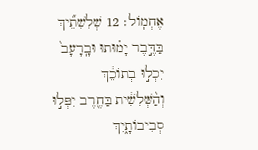אֶחְמֽוֹל׃ 12 שְׁלִשִׁתֵ֞יךְ בַּדֶּ֣בֶר יָמ֗וּתוּ וּבָֽרָעָב֙ יִכְל֣וּ בְתוֹכֵ֔ךְ וְהַ֨שְּׁלִשִׁ֔ית בַּחֶ֖רֶב יִפְּל֣וּ סְבִיבוֹתָ֑יִךְ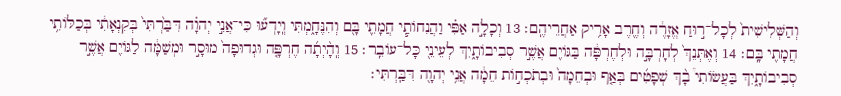וְהַשְּׁלִישִׁית֙ לְכָל־ר֣וּחַ אֱזָרֶ֔ה וְחֶ֖רֶב אָרִ֥יק אַחֲרֵיהֶֽם׃ 13 וְכָלָ֣ה אַפִּ֗י וַהֲנִחוֹתִ֧י חֲמָתִ֛י בָּ֖ם וְהִנֶּחָ֑מְתִּי וְֽיָדְע֞וּ כִּי־אֲנִ֣י יְהוָ֗ה דִּבַּ֙רְתִּי֙ בְּקִנְאָתִ֔י בְּכַלּוֹתִ֥י חֲמָתִ֖י בָּֽם׃ 14 וְאֶתְּנֵךְ֙ לְחָרְבָּ֣ה וּלְחֶרְפָּ֔ה בַּגּוֹיִ֖ם אֲשֶׁ֣ר סְבִיבוֹתָ֑יִךְ לְעֵינֵ֖י כָּל־עוֹבֵֽר׃ 15 וְֽהָ֨יְתָ֜ה חֶרְפָּ֤ה וּגְדוּפָה֙ מוּסָ֣ר וּמְשַׁמָּ֔ה לַגּוֹיִ֖ם אֲשֶׁ֣ר סְבִיבוֹתָ֑יִךְ בַּעֲשׂוֹתִי֩ בָ֨ךְ שְׁפָטִ֜ים בְּאַ֤ף וּבְחֵמָה֙ וּבְתֹכְח֣וֹת חֵמָ֔ה אֲנִ֥י יְהוָ֖ה דִּבַּֽרְתִּי׃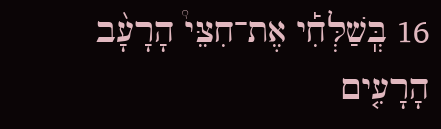16 בְּֽשַׁלְּחִ֡י אֶת־חִצֵּי֩ הָרָעָ֨ב הָרָעִ֤ים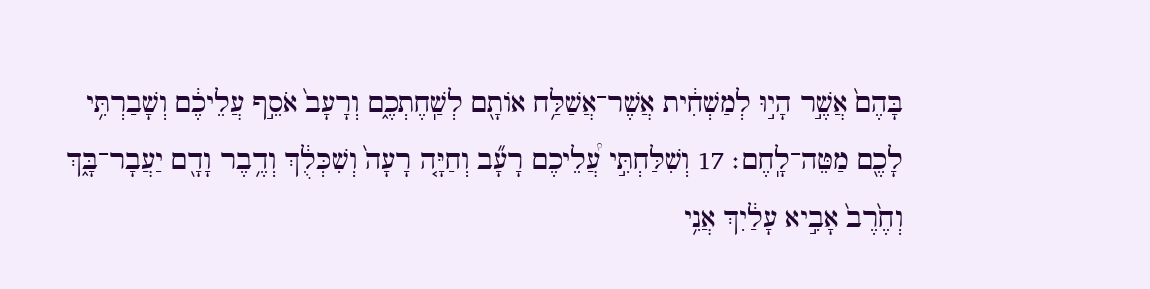בָּהֶם֙ אֲשֶׁ֣ר הָי֣וּ לְמַשְׁחִ֔ית אֲשֶׁר־אֲשַׁלַּ֥ח אוֹתָ֖ם לְשַֽׁחֶתְכֶ֑ם וְרָעָב֙ אֹסֵ֣ף עֲלֵיכֶ֔ם וְשָׁבַרְתִּ֥י לָכֶ֖ם מַטֵּה־לָֽחֶם׃ 17 וְשִׁלַּחְתִּ֣י עֲ֠לֵיכֶם רָעָ֞ב וְחַיָּ֤ה רָעָה֙ וְשִׁכְּלֻ֔ךְ וְדֶ֥בֶר וָדָ֖ם יַעֲבָר־בָּ֑ךְ וְחֶ֙רֶב֙ אָבִ֣יא עָלַ֔יִךְ אֲנִ֥י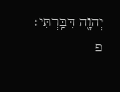יְהוָ֖ה דִּבַּֽרְתִּי׃   פ